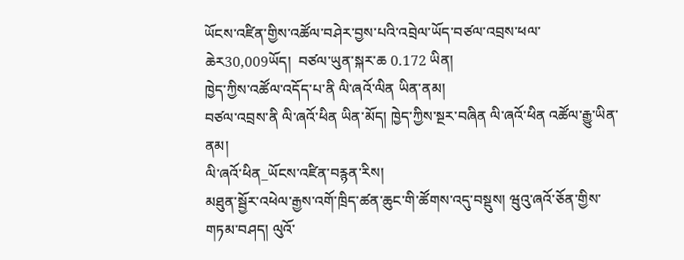ཡོངས་འཛིན་གྱིས་འཚོལ་བཤེར་བྱས་པའི་འབྲེལ་ཡོད་བཙལ་འབྲས་ཕལ་ཆེར30,009ཡོད།  བཙལ་ཡུན་སྐར་ཆ 0.172 ཡིན།
ཁྱེད་ཀྱིས་འཚོལ་འདོད་པ་ནི ལི་ཞའོ་ལིན ཡིན་ནམ།
བཙལ་འབྲས་ནི ལི་ཞའོ་ཕིན ཡིན་མོད། ཁྱེད་ཀྱིས་སྔར་བཞིན ལི་ཞའོ་ཕིན འཚོལ་རྒྱུ་ཡིན་ནམ།
ལི་ཞའོ་ཕིན_ཡོངས་འཛིན་བརྙན་རིས།
མཐུན་སྦྱོར་འཕེལ་རྒྱས་འགོ་ཁྲིད་ཚན་ཆུང་གི་ཚོགས་འདུ་བསྡུས། ཝུའུ་ཞའོ་ཅོན་གྱིས་གཏམ་བཤད། ལུའོ་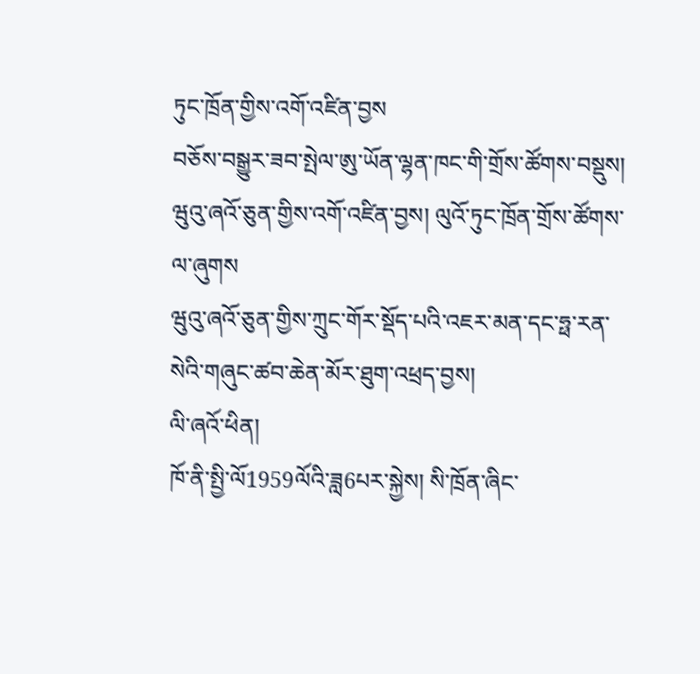ཏུང་ཁྲོན་གྱིས་འགོ་འཛིན་བྱས
བཅོས་བསྒྱུར་ཟབ་སྤེལ་ཨུ་ཡོན་ལྷན་ཁང་གི་གྲོས་ཚོགས་བསྡུས། ཝུའུ་ཞའོ་ཅུན་གྱིས་འགོ་འཛིན་བྱས། ལུའོ་ཏུང་ཁྲོན་གྲོས་ཚོགས་ལ་ཞུགས
ཝུའུ་ཞའོ་ཅུན་གྱིས་ཀྲུང་གོར་སྡོད་པའི་འཇར་མན་དང་ཧྥ་རན་སེའི་གཞུང་ཚབ་ཆེན་མོར་ཐུག་འཕྲད་བྱས།
ལི་ཞའོ་ཕིན།
ཁོ་ནི་སྤྱི་ལོ1959ལོའི་ཟླ6པར་སྐྱེས། སི་ཁྲོན་ཞིང་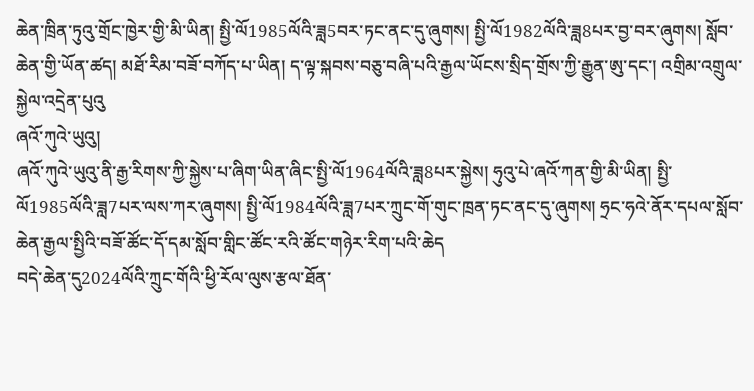ཆེན་ཁྲིན་ཏུའུ་གྲོང་ཁྱེར་གྱི་མི་ཡིན། སྤྱི་ལོ1985ལོའི་ཟླ5བར་ཏང་ནང་དུ་ཞུགས། སྤྱི་ལོ1982ལོའི་ཟླ8པར་བྱ་བར་ཞུགས། སློབ་ཆེན་གྱི་ཡོན་ཚད། མཐོ་རིམ་བཟོ་བཀོད་པ་ཡིན། ད་ལྟ་སྐབས་བཅུ་བཞི་པའི་རྒྱལ་ཡོངས་སྲིད་གྲོས་ཀྱི་རྒྱུན་ཨུ་དང་། འགྲིམ་འགྲུལ་སྐྱེལ་འདྲེན་པུའུ
ཞའོ་ཀུའེ་ཡུའུ།
ཞའོ་ཀུའེ་ཡུའུ་ནི་རྒྱ་རིགས་ཀྱི་སྐྱེས་པ་ཞིག་ཡིན་ཞིང་སྤྱི་ལོ1964ལོའི་ཟླ8པར་སྐྱེས། ཧུའུ་པེ་ཞའོ་ཀན་གྱི་མི་ཡིན། སྤྱི་ལོ1985ལོའི་ཟླ7པར་ལས་ཀར་ཞུགས། སྤྱི་ལོ1984ལོའི་ཟླ7པར་ཀྲུང་གོ་གུང་ཁྲན་ཏང་ནང་དུ་ཞུགས། ཧྲང་ཧའེ་ནོར་དཔལ་སློབ་ཆེན་རྒྱལ་སྤྱིའི་བཟོ་ཚོང་དོ་དམ་སློབ་གླིང་ཚོང་རའི་ཚོང་གཉེར་རིག་པའི་ཆེད
བདེ་ཆེན་དུ2024ལོའི་ཀྲུང་གོའི་ཕྱི་རོལ་ལུས་རྩལ་ཐོན་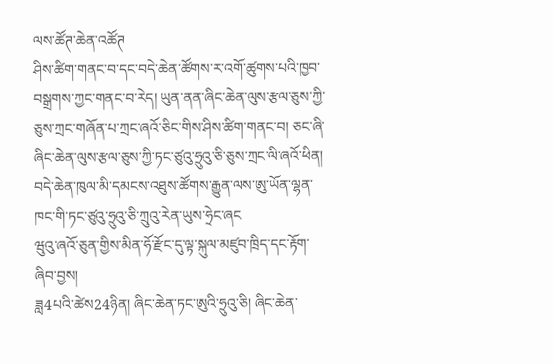ལས་ཚོཊ་ཆེན་འཚོཊ
ཤིས་ཚིག་གནང་བ་དང་བདེ་ཆེན་ཚོགས་ར་འགོ་ཚུགས་པའི་ཁྱབ་བསྒྲགས་ཀྱང་གནང་བ་རེད། ཡུན་ནན་ཞིང་ཆེན་ལུས་རྩལ་ཅུས་ཀྱི་ཅུས་ཀྲང་གཞོན་པ་ཀྲང་ཞའོ་ཅིང་གིས་ཤིས་ཚིག་གནང་བ། ཅང་ཞི་ཞིང་ཆེན་ལུས་རྩལ་ཅུས་ཀྱི་ཏང་ཙུའུ་ཧྲུའུ་ཅི་ཅུས་ཀྲང་ལི་ཞའོ་ཕིན། བདེ་ཆེན་ཁུལ་མི་དམངས་འཐུས་ཚོགས་རྒྱུན་ལས་ཨུ་ཡོན་ལྷན་ཁང་གི་ཏང་ཙུའུ་ཧྲུའུ་ཅི་ཀྲུའུ་རེན་ཡུས་ཧྲེང་ཞང
ཝུའུ་ཞའོ་ཅུན་གྱིས་མིན་ཧོ་རྫོང་དུ་ལྟ་སྐུལ་མཛུབ་ཁྲིད་དང་རྟོག་ཞིབ་བྱས།
ཟླ4པའི་ཚེས24ཉིན། ཞིང་ཆེན་ཏང་ཨུའི་ཧྲུའུ་ཅི། ཞིང་ཆེན་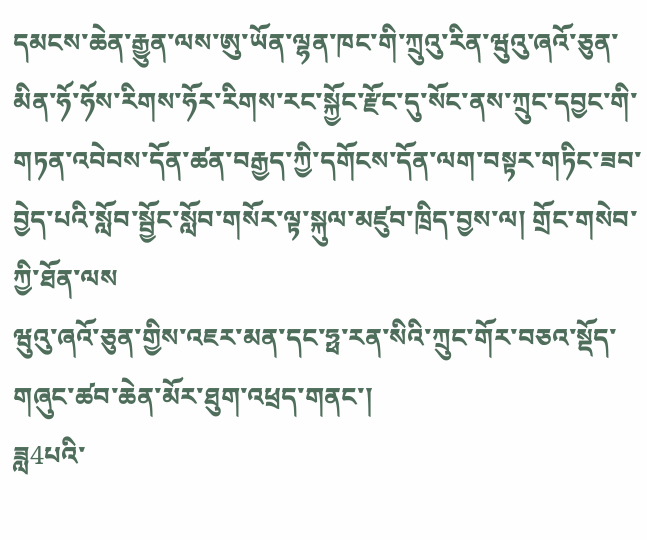དམངས་ཆེན་རྒྱུན་ལས་ཨུ་ཡོན་ལྷན་ཁང་གི་ཀྲུའུ་རིན་ཝུའུ་ཞའོ་ཅུན་མིན་ཧོ་ཧོས་རིགས་ཧོར་རིགས་རང་སྐྱོང་རྫོང་དུ་སོང་ནས་ཀྲུང་དབྱང་གི་གཏན་འབེབས་དོན་ཚན་བརྒྱད་ཀྱི་དགོངས་དོན་ལག་བསྟར་གཏིང་ཟབ་བྱེད་པའི་སློབ་སྦྱོང་སློབ་གསོར་ལྟ་སྐུལ་མཛུབ་ཁྲིད་བྱས་ལ། གྲོང་གསེབ་ཀྱི་ཐོན་ལས
ཝུའུ་ཞའོ་ཅུན་གྱིས་འཇར་མན་དང་ཧྥ་རན་སིའི་ཀྲུང་གོར་བཅའ་སྡོད་གཞུང་ཚབ་ཆེན་མོར་ཐུག་འཕྲད་གནང་།
ཟླ4པའི་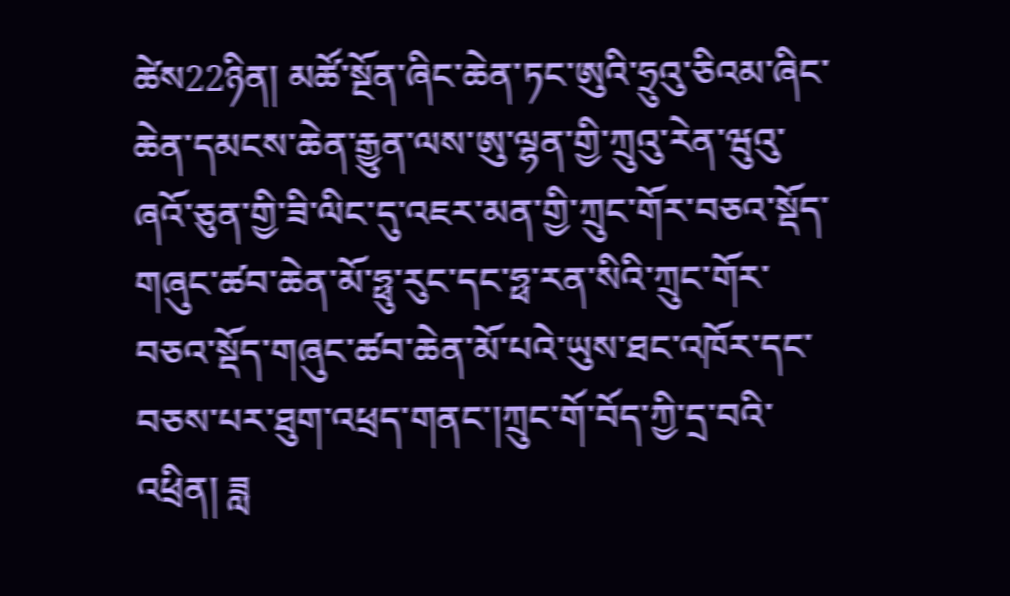ཚེས22ཉིན། མཚོ་སྔོན་ཞིང་ཆེན་ཏང་ཨུའི་ཧྲུའུ་ཅིའམ་ཞིང་ཆེན་དམངས་ཆེན་རྒྱུན་ལས་ཨུ་ལྷན་གྱི་ཀྲུའུ་རེན་ཝུའུ་ཞའོ་ཅུན་གྱི་ཟི་ལིང་དུ་འཇར་མན་གྱི་ཀྲུང་གོར་བཅའ་སྡོད་གཞུང་ཚབ་ཆེན་མོ་ཧྥུ་རུང་དང་ཧྥ་རན་སིའི་ཀྲུང་གོར་བཅའ་སྡོད་གཞུང་ཚབ་ཆེན་མོ་པའེ་ཡུས་ཐང་འཁོར་དང་བཅས་པར་ཐུག་འཕྲད་གནང་།ཀྲུང་གོ་བོད་ཀྱི་དྲ་བའི་འཕྲིན། ཟླ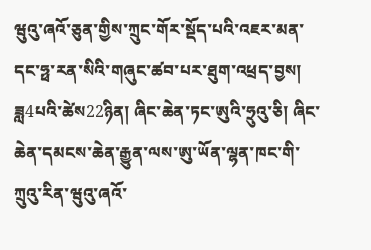ཝུའུ་ཞའོ་ཅུན་གྱིས་ཀྲུང་གོར་སྡོད་པའི་འཇར་མན་དང་ཧྥ་རན་སིའི་གཞུང་ཚབ་པར་ཐུག་འཕྲད་བྱས།
ཟླ4པའི་ཚེས22ཉིན། ཞིང་ཆེན་ཏང་ཨུའི་ཧྲུའུ་ཅི། ཞིང་ཆེན་དམངས་ཆེན་རྒྱུན་ལས་ཨུ་ཡོན་ལྷན་ཁང་གི་ཀྲུའུ་རིན་ཝུའུ་ཞའོ་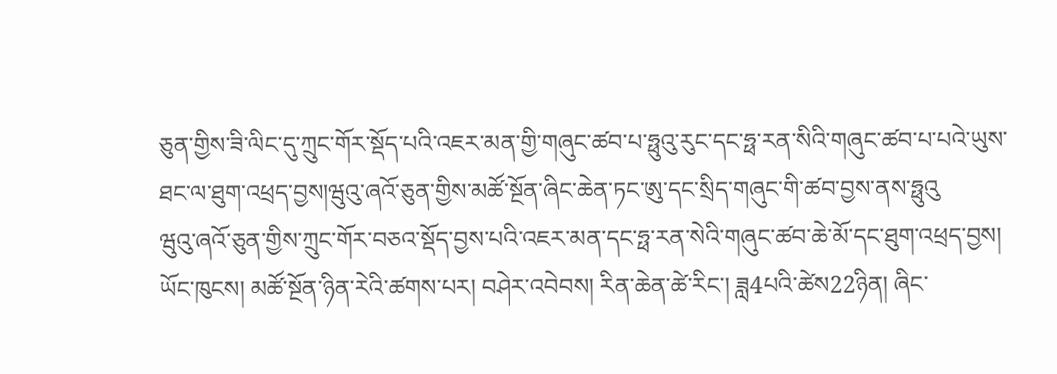ཅུན་གྱིས་ཟི་ལིང་དུ་ཀྲུང་གོར་སྡོད་པའི་འཇར་མན་གྱི་གཞུང་ཚབ་པ་ཧྥུའུ་རུང་དང་ཧྥ་རན་སིའི་གཞུང་ཚབ་པ་པའེ་ཡུས་ཐང་ལ་ཐུག་འཕྲད་བྱས།ཝུའུ་ཞའོ་ཅུན་གྱིས་མཚོ་སྔོན་ཞིང་ཆེན་ཏང་ཨུ་དང་སྲིད་གཞུང་གི་ཚབ་བྱས་ནས་ཧྥུའུ
ཝུའུ་ཞའོ་ཅུན་གྱིས་ཀྲུང་གོར་བཅའ་སྡོད་བྱས་པའི་འཇར་མན་དང་ཧྥ་རན་སེའི་གཞུང་ཚབ་ཆེ་མོ་དང་ཐུག་འཕྲད་བྱས།
ཡོང་ཁུངས། མཚོ་སྔོན་ཉིན་རེའི་ཚགས་པར། བཤེར་འབེབས། རིན་ཆེན་ཚེ་རིང་། ཟླ4པའི་ཚེས22ཉིན། ཞིང་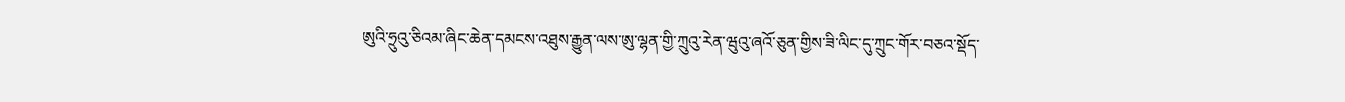ཨུའི་ཧྲུའུ་ཅིའམ་ཞིང་ཆེན་དམངས་འཐུས་རྒྱུན་ལས་ཨུ་ལྷན་གྱི་ཀྲུའུ་རེན་ཝུའུ་ཞའོ་ཅུན་གྱིས་ཟི་ལིང་དུ་ཀྲུང་གོར་བཅའ་སྡོད་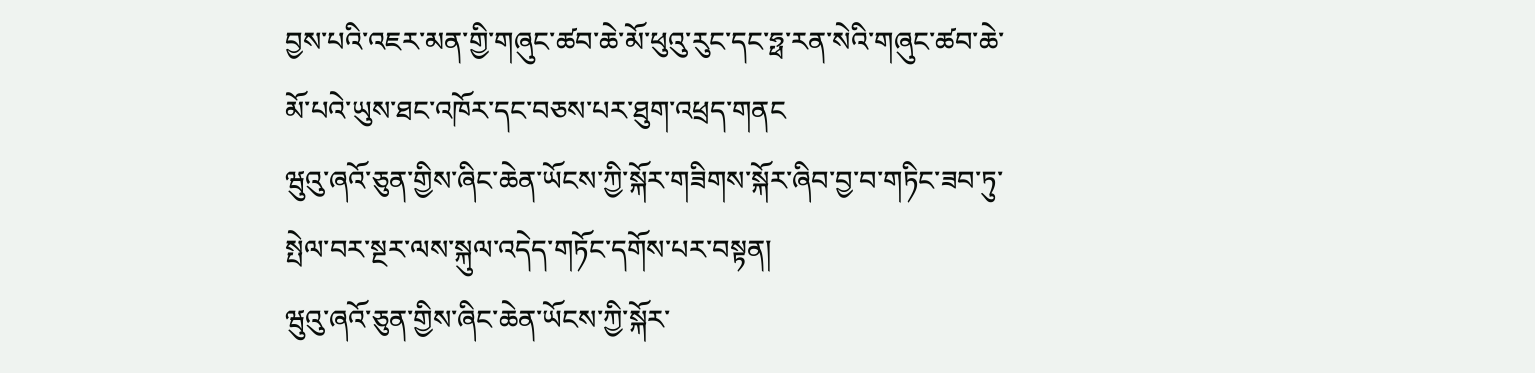བྱས་པའི་འཇར་མན་གྱི་གཞུང་ཚབ་ཆེ་མོ་ཕུའུ་རུང་དང་ཧྥ་རན་སེའི་གཞུང་ཚབ་ཆེ་མོ་པའེ་ཡུས་ཐང་འཁོར་དང་བཅས་པར་ཐུག་འཕྲད་གནང
ཝུའུ་ཞའོ་ཅུན་གྱིས་ཞིང་ཆེན་ཡོངས་ཀྱི་སྐོར་གཟིགས་སྐོར་ཞིབ་བྱ་བ་གཏིང་ཟབ་ཏུ་སྤེལ་བར་སྔར་ལས་སྐུལ་འདེད་གཏོང་དགོས་པར་བསྟན།
ཝུའུ་ཞའོ་ཅུན་གྱིས་ཞིང་ཆེན་ཡོངས་ཀྱི་སྐོར་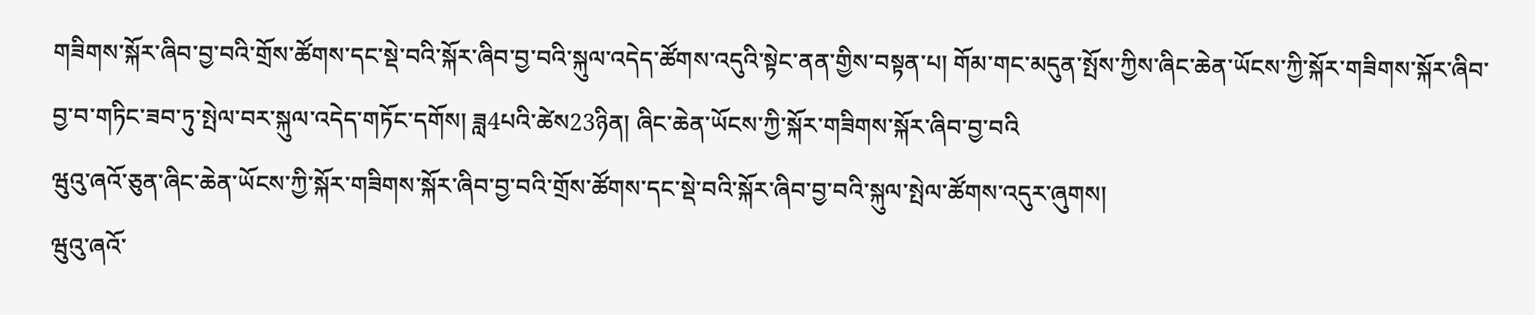གཟིགས་སྐོར་ཞིབ་བྱ་བའི་གྲོས་ཚོགས་དང་སྡེ་བའི་སྐོར་ཞིབ་བྱ་བའི་སྐུལ་འདེད་ཚོགས་འདུའི་སྟེང་ནན་གྱིས་བསྟན་པ། གོམ་གང་མདུན་སྤོས་ཀྱིས་ཞིང་ཆེན་ཡོངས་ཀྱི་སྐོར་གཟིགས་སྐོར་ཞིབ་བྱ་བ་གཏིང་ཟབ་ཏུ་སྤེལ་བར་སྐུལ་འདེད་གཏོང་དགོས། ཟླ4པའི་ཚེས23ཉིན། ཞིང་ཆེན་ཡོངས་ཀྱི་སྐོར་གཟིགས་སྐོར་ཞིབ་བྱ་བའི
ཝུའུ་ཞའོ་ཅུན་ཞིང་ཆེན་ཡོངས་ཀྱི་སྐོར་གཟིགས་སྐོར་ཞིབ་བྱ་བའི་གྲོས་ཚོགས་དང་སྡེ་བའི་སྐོར་ཞིབ་བྱ་བའི་སྐུལ་སྤེལ་ཚོགས་འདུར་ཞུགས།
ཝུའུ་ཞའོ་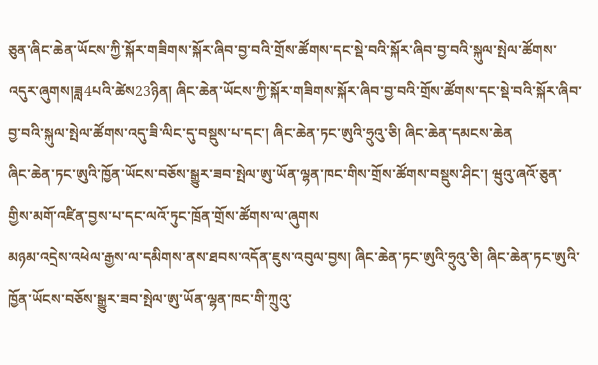ཅུན་ཞིང་ཆེན་ཡོངས་ཀྱི་སྐོར་གཟིགས་སྐོར་ཞིབ་བྱ་བའི་གྲོས་ཚོགས་དང་སྡེ་བའི་སྐོར་ཞིབ་བྱ་བའི་སྐུལ་སྤེལ་ཚོགས་འདུར་ཞུགས།ཟླ4པའི་ཚེས23ཉིན། ཞིང་ཆེན་ཡོངས་ཀྱི་སྐོར་གཟིགས་སྐོར་ཞིབ་བྱ་བའི་གྲོས་ཚོགས་དང་སྡེ་བའི་སྐོར་ཞིབ་བྱ་བའི་སྐུལ་སྤེལ་ཚོགས་འདུ་ཟི་ལིང་དུ་བསྡུས་པ་དང་། ཞིང་ཆེན་ཏང་ཨུའི་ཧྲུའུ་ཅི། ཞིང་ཆེན་དམངས་ཆེན
ཞིང་ཆེན་ཏང་ཨུའི་ཁྱོན་ཡོངས་བཅོས་སྒྱུར་ཟབ་སྤེལ་ཨུ་ཡོན་ལྷན་ཁང་གིས་གྲོས་ཚོགས་བསྡུས་ཤིང་། ཝུའུ་ཞའོ་ཅུན་གྱིས་མགོ་འཛིན་བྱས་པ་དང་ལའོ་ཏུང་ཁྲོན་གྲོས་ཚོགས་ལ་ཞུགས
མཉམ་འདྲེས་འཕེལ་རྒྱས་ལ་དམིགས་ནས་ཐབས་འདོན་ཇུས་འབུལ་བྱས། ཞིང་ཆེན་ཏང་ཨུའི་ཧྲུའུ་ཅི། ཞིང་ཆེན་ཏང་ཨུའི་ཁྱོན་ཡོངས་བཅོས་སྒྱུར་ཟབ་སྤེལ་ཨུ་ཡོན་ལྷན་ཁང་གི་ཀྲུའུ་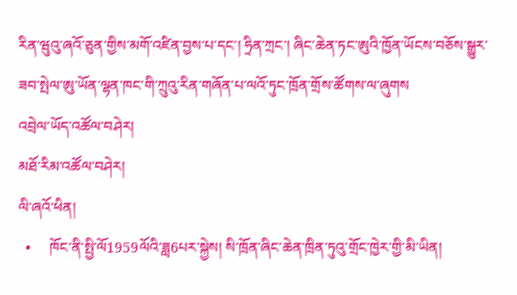རིན་ཝུའུ་ཞའོ་ཅུན་གྱིས་མགོ་འཛིན་བྱས་པ་དང་། ཧྲིན་ཀྲང་། ཞིང་ཆེན་ཏང་ཨུའི་ཁྱོན་ཡོངས་བཅོས་སྒྱུར་ཟབ་སྤེལ་ཨུ་ཡོན་ལྷན་ཁང་གི་ཀྲུའུ་རིན་གཞོན་པ་ལའོ་ཏུང་ཁྲོན་གྲོས་ཚོགས་ལ་ཞུགས
འབྲེལ་ཡོད་འཚོལ་བཤེར།
མཐོ་རིམ་འཚོལ་བཤེར།
ལི་ཞའོ་ཕིན།
  •     ཁོང་ནི་སྤྱི་ལོ1959ལོའི་ཟླ6པར་སྐྱེས། སི་ཁྲོན་ཞིང་ཆེན་ཁྲིན་ཏུའུ་གྲོང་ཁྱེར་གྱི་མི་ཡིན།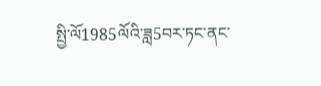སྤྱི་ལོ1985ལོའི་ཟླ5བར་ཏང་ནང་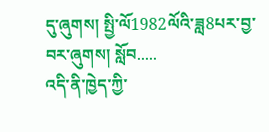དུ་ཞུགས། སྤྱི་ལོ1982ལོའི་ཟླ8པར་བྱ་བར་ཞུགས། སློབ.....
འདི་ནི་ཁྱེད་ཀྱི་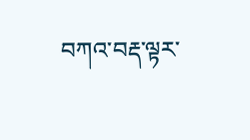བཀའ་བརྡ་ལྟར་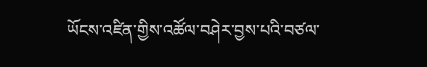ཡོངས་འཛིན་གྱིས་འཚོལ་བཤེར་བྱས་པའི་བཙལ་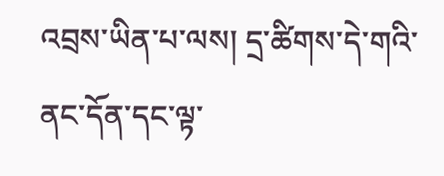འབྲས་ཡིན་པ་ལས། དྲ་ཚིགས་དེ་གའི་ནང་དོན་དང་ལྟ་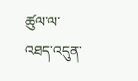ཚུལ་ལ་འཐད་འདུན་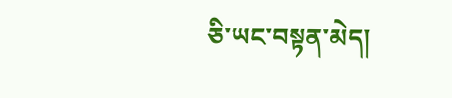ཅི་ཡང་བསྟན་མེད།